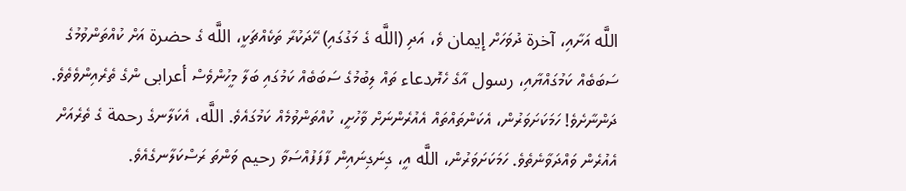اللَّه އަށާއި، آخرة ދުވަހަށް إيمان ވެ، އަދި (اللَّه ގެ މަގުގައި) ހޭދަކުރާ ތަކެއްޗަކީ، اللَّه ގެ حضرة އަށް ކުއްތަންވުމުގެ ސަބަބެއް ކަމުގައްޔާއި، رسول އާގެ ހެޔޮدعاء ތައް ލިބުމުގެ ސަބަބެއް ކަމުގައި ބަލާ މީހުންވެސް أعرابى ންގެ ތެރެއިންވެތެވެ. ދަންނާށެވެ! ހަމަކަށަވަރުން، އެކަންތައްތައް އެއުރެންނަށް ވާހުށީ، ކުއްތަންވުމެއް ކަމުގައެވެ. اللَّه، އެކަލާނގެ رحمة ގެ ތެރެއަށް އެއުރެން ވައްދަވާނެތެވެ. ހަމަކަށަވަރުން، اللَّه އީ، ގިނަގިނައިން ފާފަފުއްސަވާ رحيم ވަންތަ ރަސްކަލާނގެއެވެ.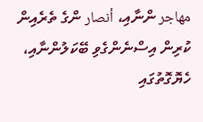مهاجر ންނާއި، أنصار ންގެ ތެރެއިން ކުރިން އިސްނެންގެވި ބޭކަލުންނާއި، ހެޔޮގޮތުގައި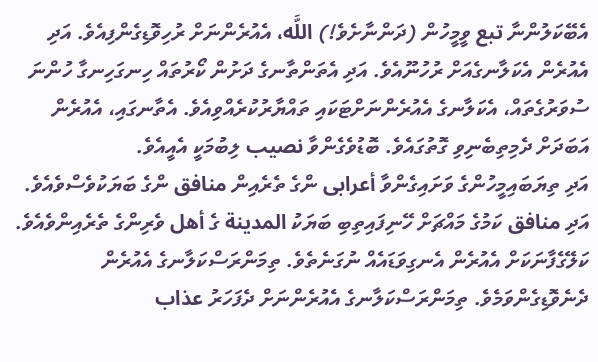އެބޭކަލުންނާ تبع ވީމީހުން (ދަންނާށެވެ!) اللَّه، އެއުރެންނަށް ރުހިވޮޑިގެންފިއެވެ. އަދި އެއުރެން އެކަލާނގެއަށް ރުހުނޫއެވެ. އަދި އެތަންތާނގެ ދަށުން ކޯރުތައް ހިނގަހިނގާ ހުންނަ ސުވަރުގެތައް، އެކަލާނގެ އެއުރެންނަށްޓަކައި ތައްޔާރުކުރެއްވިއެވެ. އެތާނގައި، އެއުރެން އަބަދަށް ދެމިތިބެނިވި ގޮތުގައެވެ. ބޮޑުވެގެންވާ نصيب ލިބުމަކީ އެއީއެވެ.
އަދި ތިޔަބައިމީހުންގެ ވަށައިގެންވާ أعرابى ންގެ ތެރެއިން منافق ންގެ ބަޔަކުވެސްވެއެވެ. އަދި منافق ކަމުގެ މައްޗަށް ހޭނިފައިތިބި ބަޔަކު المدينة ގެ أهل ވެރިންގެ ތެރެއިންވެއެވެ. ކަލޭގެފާނަކަށް އެއުރެން އެނގިވަޑައެއް ނުގަނެތެވެ. ތިމަންރަސްކަލާނގެ އެއުރެން ދެނެވޮޑިގެންވަމެވެ. ތިމަންރަސްކަލާނގެ އެއުރެންނަށް ދެފަހަރު عذاب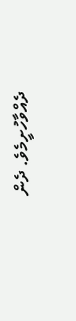ދެއްވާހުށީމެވެ. ދެން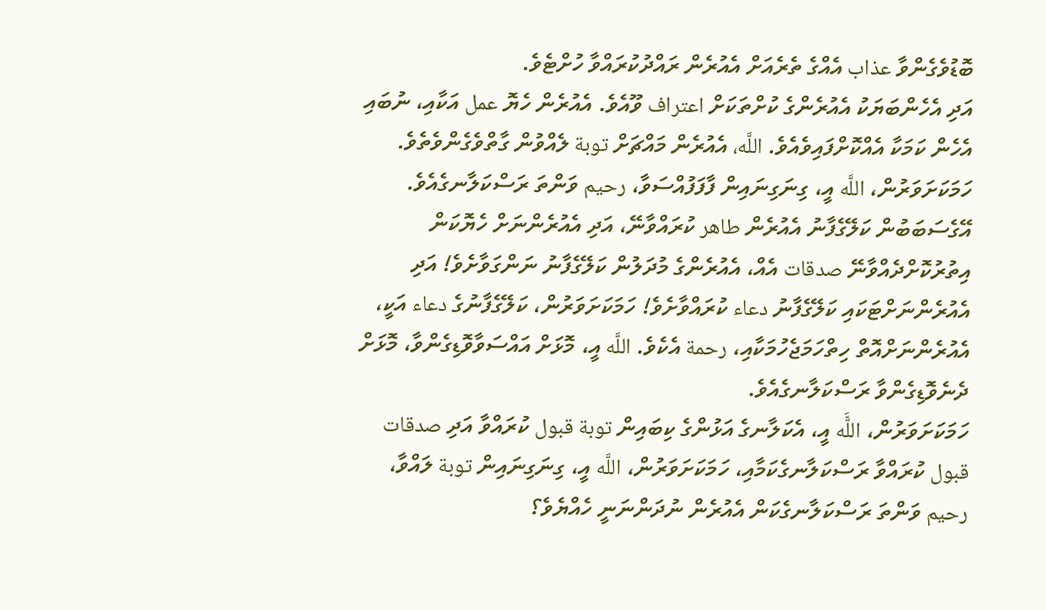ބޮޑުވެގެންވާ عذاب އެއްގެ ތެރެއަށް އެއުރެން ރައްދުކުރައްވާ ހުށްޓެވެ.
އަދި އެހެންބަޔަކު އެއުރެންގެ ކުށްތަކަށް اعتراف ވޫއެވެ. އެއުރެން ހެޔޮ عمل އަކާއި، ނުބައި އެހެން ކަމަކާ އެއްކޮށްފައިވެއެވެ. اللَّه، އެއުރެން މައްޗަށް توبة ލެއްވުން ގާތްވެގެންވެތެވެ. ހަމަކަށަވަރުން، اللَّه އީ، ގިނަގިނައިން ފާފަފުއްސަވާ، رحيم ވަންތަ ރަސްކަލާނގެއެވެ.
އޭގެސަބަބުން ކަލޭގެފާނު އެއުރެން طاهر ކުރައްވާނޭ، އަދި އެއުރެންނަށް ހެޔޮކަން އިތުރުކޮށްދެއްވާނޭ صدقات އެއް، އެއުރެންގެ މުދަލުން ކަލޭގެފާނު ނަންގަވާށެވެ! އަދި އެއުރެންނަށްޓަކައި ކަލޭގެފާނު دعاء ކުރައްވާށެވެ! ހަމަކަށަވަރުން، ކަލޭގެފާނުގެ دعاء އަކީ، އެއުރެންނަށްއޮތް ހިތްހަމަޖެހުމަކާއި، رحمة އެކެވެ. اللَّه އީ، މޮޅަށް އައްސަވާވޮޑިގެންވާ، މޮޅަށް ދެނެވޮޑިގެންވާ ރަސްކަލާނގެއެވެ.
ހަމަކަށަވަރުން، اللًَّه އީ، އެކަލާނގެ އަޅުންގެ ކިބައިން توبة قبول ކުރައްވާ އަދި صدقات قبول ކުރައްވާ ރަސްކަލާނގެކަމާއި، ހަމަކަށަވަރުން، اللَّه އީ، ގިނަގިނައިން توبة ލައްވާ، رحيم ވަންތަ ރަސްކަލާނގެކަން އެއުރެން ނުދަންނަނީ ހެއްޔެވެ؟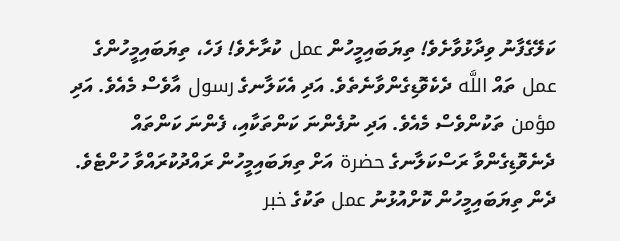ކަލޭގެފާނު ވިދާޅުވާށެވެ! ތިޔަބައިމީހުން عمل ކުރާށެވެ! ފަހެ، ތިޔަބައިމީހުންގެ عمل ތައް اللَّه ދެކެވޮޑިގެންވާނެތެވެ. އަދި އެކަލާނގެ رسول އާވެސް މެއެވެ. އަދި مؤمن ތަކުންވެސް މެއެވެ. އަދި ނުފެންނަ ކަންތަކާއި، ފެންނަ ކަންތައް ދެނެވޮޑިގެންވާ ރަސްކަލާނގެ حضرة އަށް ތިޔަބައިމީހުން ރައްދުކުރައްވާ ހުށްޓެވެ. ދެން ތިޔަބައިމީހުން ކޮށްއުޅުނު عمل ތަކުގެ خبر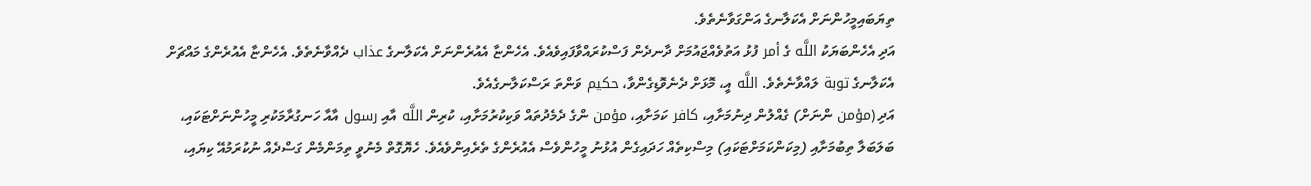ތިޔަބައިމީހުންނަށް އެކަލާނގެ އަންގަވާނެތެވެ.
އަދި އެހެންބަޔަކު اللَّه ގެ أمر ފުޅު އަތުވެއްޖައުމަށް ދާނދެން ފަސްކުރައްވާފައިވެއެވެ. އެހެންޏާ އެއުރެންނަށް އެކަލާނގެ عذاب ދެއްވާނެތެވެ. އެހެންޏާ އެއުރެންގެ މައްޗަށް އެކަލާނގެ توبة ލައްވާނެތެވެ. اللَّه އީ، މޮޅަށް ދެނެވޮޑިގެންވާ، حكيم ވަންތަ ރަސްކަލާނގެއެވެ.
އަދި (مؤمن ންނަށް) ގެއްލުން ދިނުމަށާއި، كافر ކަމަށާއި، مؤمن ންގެ ދެމެދުތައް ވަކިކުރުމަށާއި، ކުރިން اللَّه އާއި رسول އާއާ ހަނގުރާމަކުރި މީހުންނަށްޓަކައި، ބަލަބަލާ ތިބުމަށާއި (މިކަންކަމަށްޓަކައި) މިސްކިތެއް ހަދައިގެން އުޅުނު މީހުންވެސް އެއުރެންގެ ތެރެއިންވެއެވެ. ހެޔޮގޮތް މެނުވީ ތިމަންމެން ގަސްދެއް ނުކުރަމުއޭ ކިޔައި،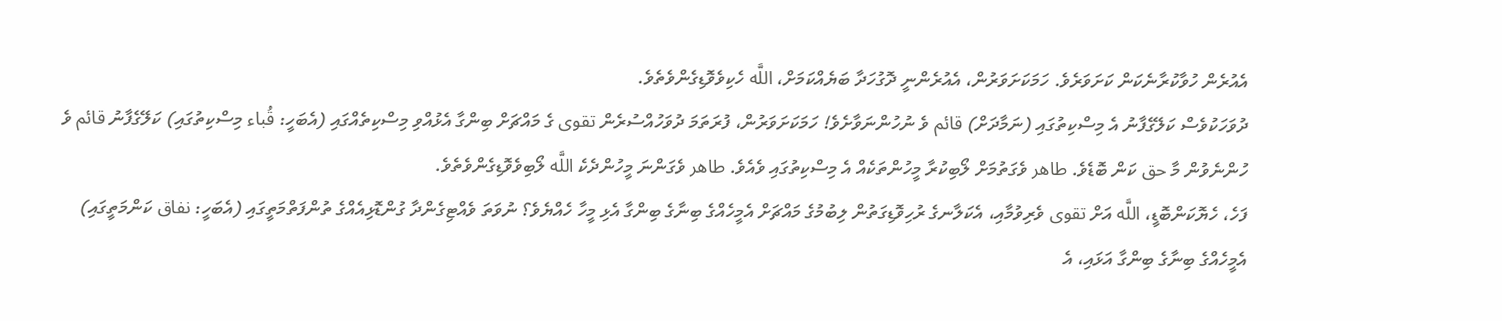އެއުރެން ހުވާކުރާނެކަން ކަށަވަރެވެ. ހަމަކަށަވަރުން، އެއުރެންނީ ދޮގުހަދާ ބަޔެއްކަމަށް، اللَّه ހެކިވެވޮޑިގެންވެތެވެ.
ދުވަހަކުވެސް ކަލޭގެފާނު އެ މިސްކިތުގައި (ނަމާދަށް) قائم ވެ ނުހުންނަވާށެވެ! ހަމަކަށަވަރުން، ފުރަތަމަ ދުވަހުއްސުރެން تقوى ގެ މައްޗަށް ބިންގާ އެޅުއްވި މިސްކިތެއްގައި (އެބަހީ: قُباء މިސްކިތުގައި) ކަލޭގެފާނު قائم ވެ ހުންނެވުން މާ حق ކަން ބޮޑެވެ. طاهر ވެގަތުމަށް ލޯބިކުރާ މީހުންތަކެއް އެ މިސްކިތުގައި ވެއެވެ. طاهر ވެގަންނަ މީހުންދެކެ اللَّه ލޯބިވެވޮޑިގެންވެތެވެ.
ފަހެ، ހެޔޮކަންބޮޑީ، اللَّه އަށް تقوى ވެރިވުމާއި، އެކަލާނގެ ރުހިވޮޑިގަތުން ލިބުމުގެ މައްޗަށް އެމީހެއްގެ ބިނާގެ ބިންގާ އެޅި މީހާ ހެއްޔެވެ؟ ނުވަތަ ވެއްޓިގެންދާ ގުންޑޮޅިއެއްގެ ތުންފަތްމަތީގައި (އެބަހީ: نفاق ކަންމަތީގައި) އެމީހެއްގެ ބިނާގެ ބިންގާ އަޅައި، އެ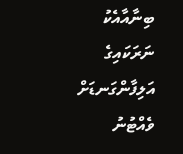ބިނާއާއެކު ނަރަކައިގެ އަލިފާންގަނޑަށް ވެއްޓުނު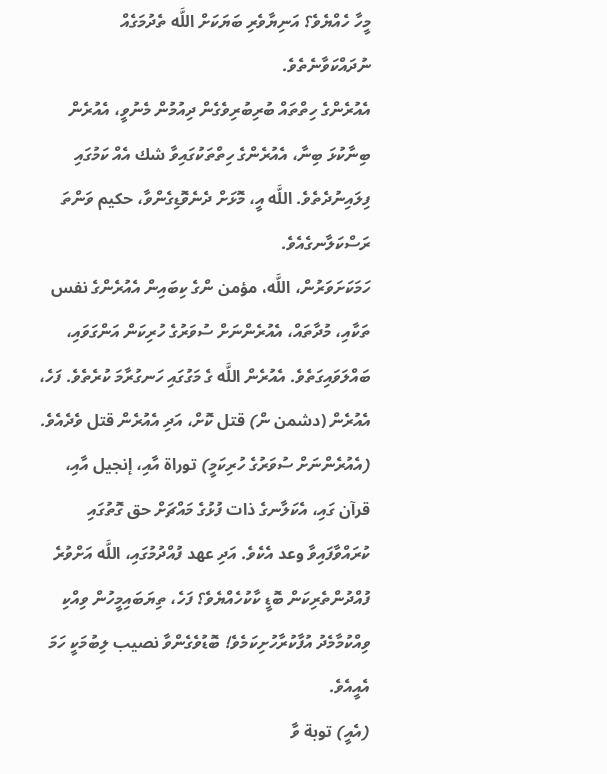މީހާ ހެއްޔެވެ؟ އަނިޔާވެރި ބަޔަކަށް اللَّه ތެދުމަގެއް ނުދައްކަވާނެތެވެ.
އެއުރެންގެ ހިތްތައް ބުރިބުރިވެގެން ދިއުމުން މެނުވީ، އެއުރެން ބިނާކުޅަ ބިނާ، އެއުރެންގެ ހިތްތަކުގައިވާ شك އެއް ކަމުގައި ފިލައިނުދެތެވެ. اللَّه އީ، މޮޅަށް ދެނެވޮޑިގެންވާ، حكيم ވަންތަ ރަސްކަލާނގެއެވެ.
ހަމަކަށަވަރުން، اللَّه، مؤمن ންގެ ކިބައިން އެއުރެންގެ نفس ތަކާއި، މުދާތައް، އެއުރެންނަށް ސުވަރުގެ ހުރިކަން އަންގަވައި، ބައްލަވައިގަތެވެ. އެއުރެން اللَّه ގެ މަގުގައި ހަނގުރާމަ ކުރެތެވެ. ފަހެ، އެއުރެން (دشمن ން) قتل ކޮށް، އަދި އެއުރެން قتل ވެދެއެވެ. (އެއުރެންނަށް ސުވަރުގެ ހުރިކަމީ) توراة އާއި، إنجيل އާއި، قرآن ގައި، އެކަލާނގެ ذات ފުޅުގެ މައްޗަށް حق ގޮތުގައި ކުރައްވާފައިވާ وعد އެކެވެ. އަދި عهد ފުއްދުމުގައި، اللَّه އަށްވުރެ ފުއްދުންތެރިކަން ބޮޑީ ކާކުހެއްޔެވެ؟ ފަހެ، ތިޔަބައިމީހުން ވިއްކި ވިއްކުމާމެދު އުފާކުރާހުށިކަމެވެ! ބޮޑުވެގެންވާ نصيب ލިބުމަކީ ހަމަ އެއީއެވެ.
(އެއީ) توبة ވާ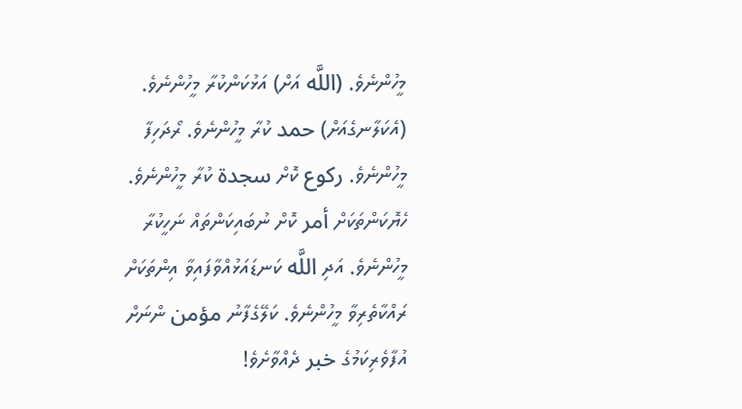މީހުންނެވެ. (اللَّه އަށް) އަޅުކަންކުރާ މީހުންނެވެ. (އެކަލާނގެއަށް) حمد ކުރާ މީހުންނެވެ. ރޯދަހިފާ މީހުންނެވެ. ركوع ކޮށް سجدة ކުރާ މީހުންނެވެ. ހެޔޮކަންތަކަށް أمر ކޮށް ނުބައިކަންތައް ނަހީކުރާ މީހުންނެވެ. އަދި اللَّه ކަނޑައަޅުއްވާފައިވާ އިންތަކަށް ރައްކާތެރިވާ މީހުންނެވެ. ކަލޭގެފާނު مؤمن ންނަށް އުފާވެރިކަމުގެ خبر ދެއްވާށެވެ!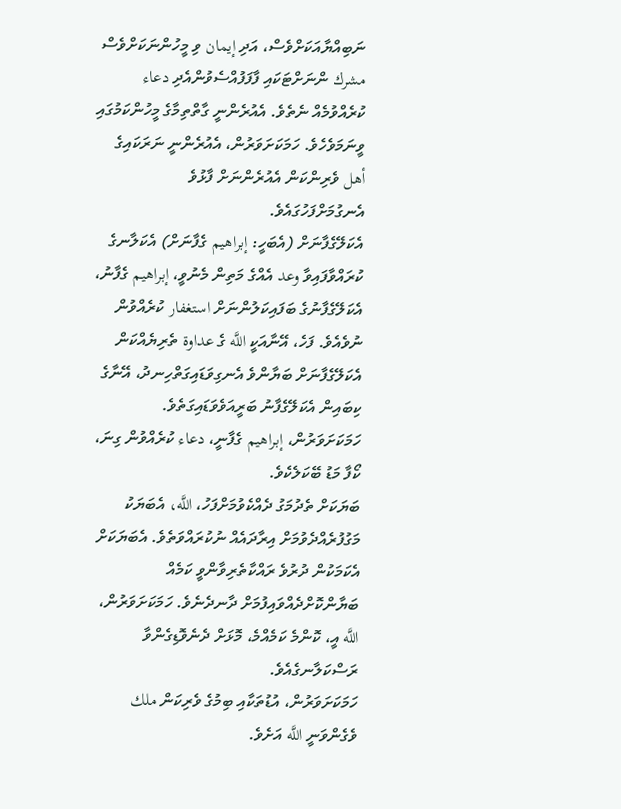ނަބިއްޔާއަކަށްވެސް، އަދި إيمان ވި މީހުންނަކަށްވެސް مشرك ންނަށްޓަކައި ފާފަފުއްސެވުންއެދި دعاء ކުރެއްވުމެއް ނެތެވެ. އެއުރެންނީ ގާތްތިމާގެ މީހުންކަމުގައި ވީނަމަވެހެވެ. ހަމަކަށަވަރުން، އެއުރެންނީ ނަރަކައިގެ أهل ވެރިންކަން އެއުރެންނަށް ފާޅުވެ އެނގުމަށްފަހުގައެވެ.
އެކަލޭގެފާނަށް (އެބަހީ: إبراهيم ގެފާނަށް) އެކަލާނގެ ކުރައްވާފައިވާ وعد އެއްގެ މަތިން މެނުވީ، إبراهيم ގެފާނު، އެކަލޭގެފާނުގެ ބަފައިކަލުންނަށް استغفار ކުރެއްވުން ނުވެއެވެ. ފަހެ، އޭނާއަކީ اللَّه ގެ عداوة ތެރިޔެއްކަން އެކަލޭގެފާނަށް ބަޔާންވެ އެނގިވަޑައިގަތްހިނދު، އޭނާގެ ކިބައިން އެކަލޭގެފާނު ބަރީއަވެވަޑައިގަތެވެ. ހަމަކަށަވަރުން، إبراهيم ގެފާނީ، دعاء ކުރެއްވުން ގިނަ، ކޯފާ މަޑު ބޭކަލެކެވެ.
ބަޔަކަށް ތެދުމަގު ދެއްކެވުމަށްފަހު، اللَّه، އެބަޔަކު މަގުފުރެއްދެވުމަށް އިރާދައެއް ނުކުރައްވަތެވެ. އެބަޔަކަށް އެކަމަކުން ދުރުވެ ރައްކާތެރިވާންވީ ކަމެއް ބަޔާންކޮށްދެއްވައިފުމަށް ދާނދެނެވެ. ހަމަކަށަވަރުން، اللَّه އީ، ކޮންމެ ކަމެއްމެ، މޮޅަށް ދެނެވޮޑިގެންވާ ރަސްކަލާނގެއެވެ.
ހަމަކަށަވަރުން، އުޑުތަކާއި ބިމުގެ ވެރިކަން ملك ވެގެންވަނީ اللَّه އަށެވެ.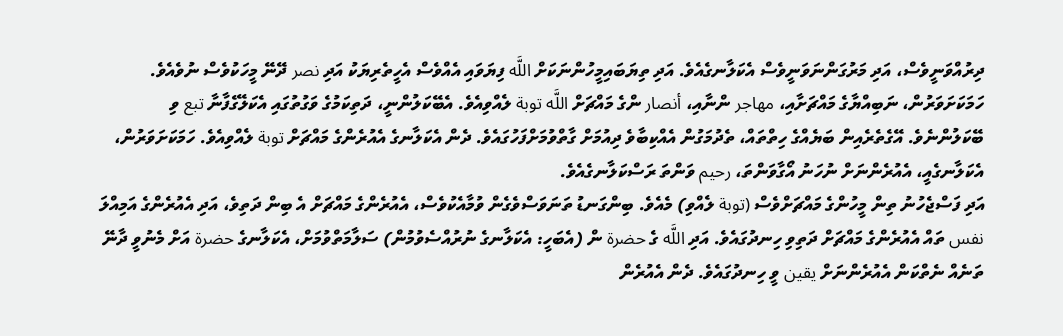ދިރުއްވަނީވެސް، އަދި މަރުގަންނަވަނީވެސް އެކަލާނގެއެވެ. އަދި ތިޔަބައިމީހުންނަކަށް اللَّه ފިޔަވައި އެއްވެސް އެހީތެރިޔަކު އަދި نصر ދޭނޭ މީހަކުވެސް ނުވެއެވެ.
ހަމަކަށަވަރުން، ނަބިއްޔާގެ މައްޗަށާއި، مهاجر ންނާއި، أنصار ންގެ މައްޗަށް اللَّه توبة ލެއްވިއެވެ. އެބޭކަލުންނީ، ދަތިކަމުގެ ވަގުތުގައި އެކަލޭގެފާނާ تبع ވި ބޭކަލުންނެވެ. އޭގެތެރެއިން ބަޔެއްގެ ހިތްތައް، ތެދުމަގުން އެއްކިބާވެ ދިއުމަށް ގާތްވުމަށްފަހުގައެވެ. ދެން އެކަލާނގެ އެއުރެންގެ މައްޗަށް توبة ލެއްވިއެވެ. ހަމަކަށަވަރުން، އެކަލާނގެއީ، އެއުރެންނަށް ނުހަނު އޯގާވަންތަ، رحيم ވަންތަ ރަސްކަލާނގެއެވެ.
އަދި ފަސްޖެހުނު ތިން މީހުންގެ މައްޗަށްވެސް (توبة ލެއްވި) މެއެވެ. ބިންގަނޑު ތަނަވަސްވެގެން ވުމާއެކުވެސް، އެއުރެންގެ މައްޗަށް އެ ބިން ދަތިވެ، އަދި އެއުރެންގެ އަމިއްލަ نفس ތައް އެއުރެންގެ މައްޗަށް ދަތިވި ހިނދުގައެވެ. އަދި اللَّه ގެ حضرة ން (އެބަހީ: އެކަލާނގެ ނުރުއްސެވުމުން) ސަލާމަތްވުމަށް، އެކަލާނގެ حضرة އަށް މެނުވީ ދާނޭ ތަނެއް ނެތްކަން އެއުރެންނަށް يقين ވީ ހިނދުގައެވެ. ދެން އެއުރެން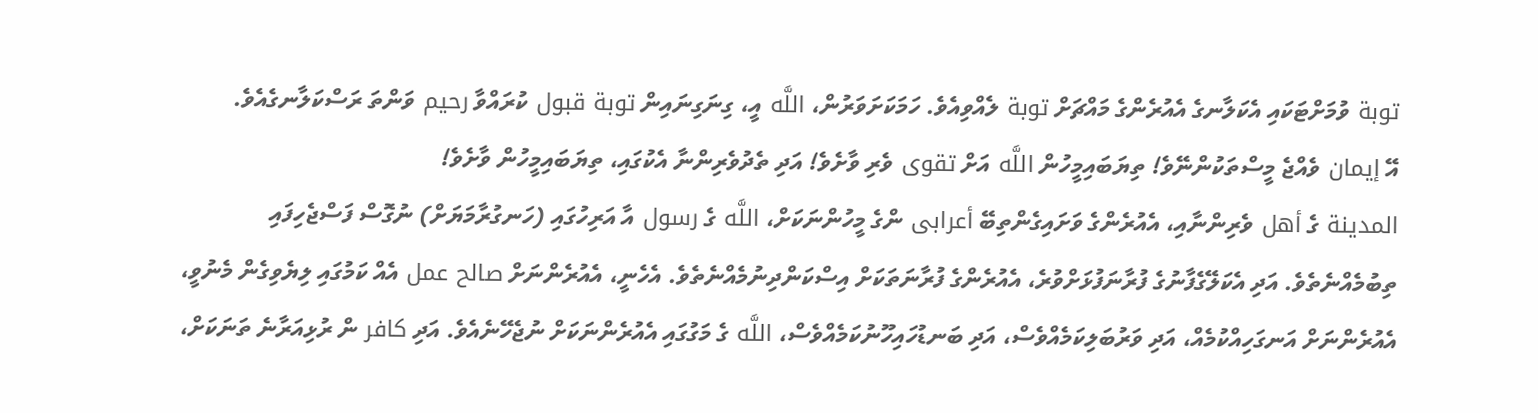توبة ވުމަށްޓަކައި އެކަލާނގެ އެއުރެންގެ މައްޗަށް توبة ލެއްވިއެވެ. ހަމަކަށަވަރުން، اللَّه އީ، ގިނަގިނައިން توبة قبول ކުރައްވާ رحيم ވަންތަ ރަސްކަލާނގެއެވެ.
އޭ إيمان ވެއްޖެ މީސްތަކުންނޭވެ! ތިޔަބައިމީހުން اللَّه އަށް تقوى ވެރި ވާށެވެ! އަދި ތެދުވެރިންނާ އެކުގައި، ތިޔަބައިމީހުން ވާށެވެ!
المدينة ގެ أهل ވެރިންނާއި، އެއުރެންގެ ވަށައިގެންތިބޭ أعرابى ންގެ މީހުންނަކަށް، اللَّه ގެ رسول އާ އަރިހުގައި (ހަނގުރާމަޔަށް) ނުގޮސް ފަސްޖެހިފައި ތިބުމެއްނެތެވެ. އަދި އެކަލޭގެފާނުގެ ފުރާނަފުޅަށްވުރެ، އެއުރެންގެ ފުރާނަތަކަށް އިސްކަންދިނުމެއްނެތެވެ. އެހެނީ، އެއުރެންނަށް صالح عمل އެއް ކަމުގައި ލިޔެވިގެން މެނުވީ، އެއުރެންނަށް އަނގަހިއްކުމެއް، އަދި ވަރުބަލިކަމެއްވެސް، އަދި ބަނޑުހައިހޫނުކަމެއްވެސް، اللَّه ގެ މަގުގައި އެއުރެންނަކަށް ނުޖެހޭނެއެވެ. އަދި كافر ން ރުޅިއަރާނެ ތަނަކަށް،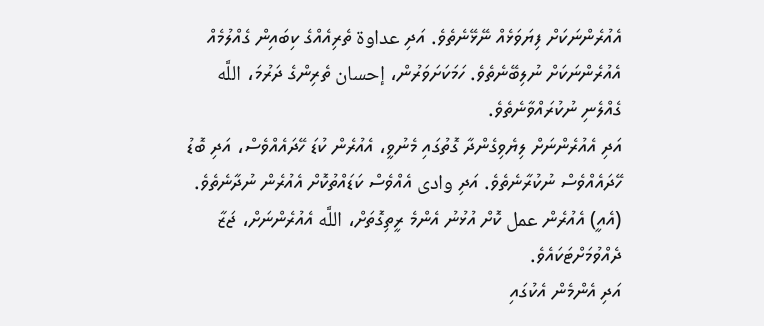އެއުރެންނަކަށް ފިޔަވަޅެއް ނޭޅޭނެތެވެ. އަދި عداوة ތެރިއެއްގެ ކިބައިން ގެއްލުމެއް އެއުރެންނަކަށް ނުލިބޭނެތެވެ. ހަމަކަށަވަރުން، إحسان ތެރިންގެ ދަރުމަ، اللَّه ގެއްލެނި ނުކުރައްވާނެތެވެ.
އަދި އެއުރެންނަށް ލިޔެވިގެންދާ ގޮތުގައި މެނުވީ، އެއުރެން ކުޑަ ހޭދައެއްވެސް، އަދި ބޮޑު ހޭދައެއްވެސް ނުކުރާނެތެވެ. އަދި وادى އެއްވެސް ކަޑައްތުކޮށް އެއުރެން ނުދާނެތެވެ. (އެއީ) އެއުރެން عمل ކޮށް އުޅުނު އެންމެ ރީތިގޮތަށް، اللَّه އެއުރެންނަށް، ޖަޒާ ދެއްވުމަށްޓަކައެވެ.
އަދި އެންމެން އެކުގައި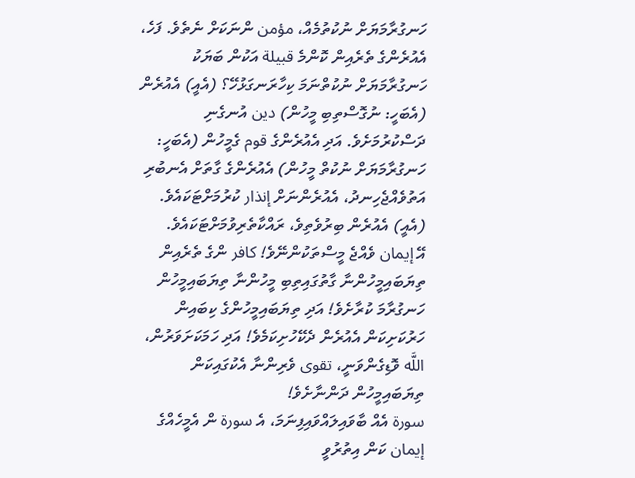ހަނގުރާމަޔަށް ނުކުތުމެއް، مؤمن ންނަކަށް ނެތެވެ. ފަހެ، އެއުރެންގެ ތެރެއިން ކޮންމެ قبيلة އަކުން ބަޔަކު ހަނގުރާމަޔަށް ނުކުތްނަމަ ކިހާރަނގަޅުހޭ؟ (އެއީ) އެއުރެން (އެބަހީ: ނުގޮސްތިބި މީހުން) دين އުނގެނި ދަސްކުރުމަށެވެ. އަދި އެއުރެންގެ قوم ގެމީހުން (އެބަހީ: ހަނގުރާމަޔަށް ނުކުތް މީހުން) އެއުރެންގެ ގާތަށް އެނބުރި އަތުވެއްޖެހިނދު، އެއުރެންނަށް إنذار ކުރުމަށްޓަކައެވެ. (އެއީ) އެއުރެން ބިރުވެތިވެ، ރައްކާތެރިވުމަށްޓަކައެވެ.
އޭ إيمان ވެއްޖެ މީސްތަކުންނޭވެ! كافر ންގެ ތެރެއިން ތިޔަބައިމީހުންނާ ގާތުގައިތިބި މީހުންނާ ތިޔަބައިމީހުން ހަނގުރާމަ ކުރާށެވެ! އަދި ތިޔަބައިމީހުންގެ ކިބައިން ހަރުކަށިކަން އެއުރެން ދެކޭހުށިކަމެވެ! އަދި ހަމަކަށަވަރުން، اللَّه ވޮޑިގެންވަނީ، تقوى ވެރިންނާ އެކުގައިކަން ތިޔަބައިމީހުން ދަންނާށެވެ!
سورة އެއް ބާވައިލައްވައިފިނަމަ، އެ سورة ން އެމީހެއްގެ إيمان ކަން އިތުރުވީ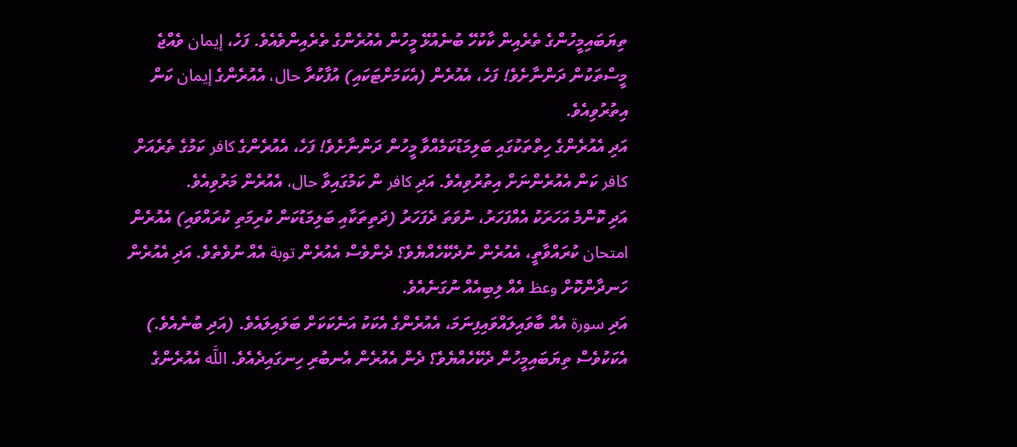ތިޔަބައިމީހުންގެ ތެރެއިން ކާކުހޭ ބުނެއުޅޭ މީހުން އެއުރެންގެ ތެރެއިންވެއެވެ. ފަހެ، إيمان ވެއްޖެ މީސްތަކުން ދަންނާށެވެ! ފަހެ، އެއުރެން (އެކަމަށްޓަކައި) އުފާކުރާ حال، އެއުރެންގެ إيمان ކަން އިތުރުވިއެވެ.
އަދި އެއުރެންގެ ހިތްތަކުގައި ބަލިމަޑުކަމެއްވާ މީހުން ދަންނާށެވެ! ފަހެ، އެއުރެންގެ كافر ކަމުގެ ތެރެއަށް كافر ކަން އެއުރެންނަށް އިތުރުވިއެވެ. އަދި كافر ން ކަމުގައިވާ حال، އެއުރެން މަރުވިއެވެ.
އަދި ކޮންމެ އަހަރަކު އެއްފަހަރު، ނުވަތަ ދެފަހަރު (ދަތިތަކާއި ބަލިމަޑުކަން ކުރިމަތި ކުރައްވައި) އެއުރެން امتحان ކުރައްވާތީ، އެއުރެން ނުދެކޭހެއްޔެވެ؟ ދެންވެސް އެއުރެން توبة އެއް ނުވެތެވެ. އަދި އެއުރެން ހަނދާންކޮށް وعظ އެއް ލިބިއެއް ނުގަނެއެވެ.
އަދި سورة އެއް ބާވައިލައްވައިފިނަމަ، އެއުރެންގެ އެކަކު އަނެކަކަށް ބަލައިލައެވެ. (އަދި ބުނެއެވެ.) އެކަކުވެސް ތިޔަބައިމީހުން ދެކޭހެއްޔެވެ؟ ދެން އެއުރެން އެނބުރި ހިނގައިދެއެވެ. اللَّه އެއުރެންގެ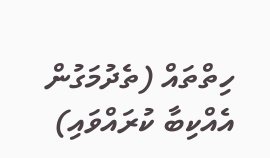ހިތްތައް (ތެދުމަގުން އެއްކިބާ ކުރައްވައި)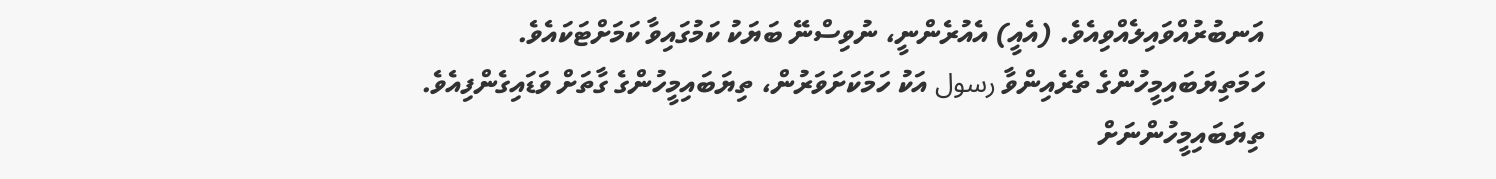އަނބުރުއްވައިލެއްވިއެވެ. (އެއީ) އެއުރެންނީ، ނުވިސްނޭ ބަޔަކު ކަމުގައިވާ ކަމަށްޓަކައެވެ.
ހަމަތިޔަބައިމީހުންގެ ތެރެއިންވާ رسول އަކު ހަމަކަށަވަރުން، ތިޔަބައިމީހުންގެ ގާތަށް ވަޑައިގެންފިއެވެ. ތިޔަބައިމީހުންނަށް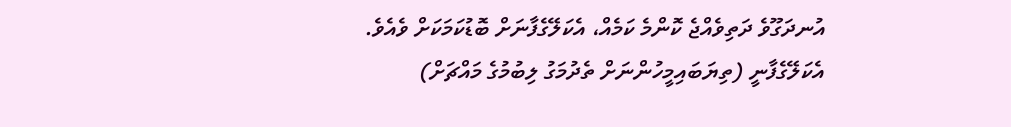އުނދަގޫވެ ދަތިވެއްޖެ ކޮންމެ ކަމެއް، އެކަލޭގެފާނަށް ބޮޑުކަމަކަށް ވެއެވެ. އެކަލޭގެފާނީ (ތިޔަބައިމީހުންނަށް ތެދުމަގު ލިބުމުގެ މައްޗަށް)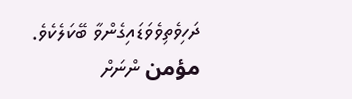ދަހިވެތިވެވަޑައިގެންވާ ބޭކަލެކެވެ. مؤمن ންނަށް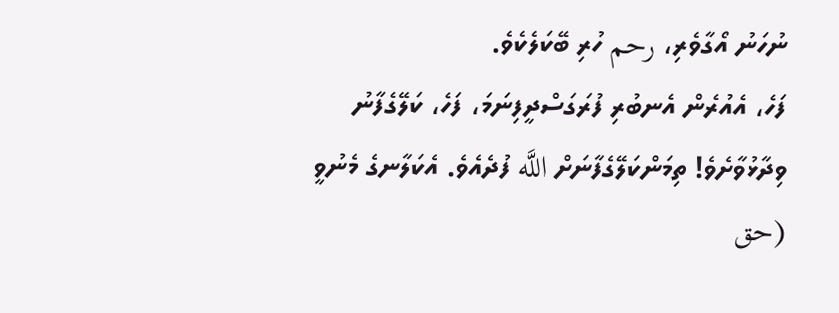ނުހަނު އޯގާވެރި، رحم ހުރި ބޭކަލެކެވެ.
ފަހެ، އެއުރެން އެނބުރި ފުރަގަސްދީފިނަމަ، ފަހެ، ކަލޭގެފާނު ވިދާޅުވާށެވެ! ތިމަންކަލޭގެފާނަށް اللَّه ފުދެއެވެ. އެކަލާނގެ މެނުވީ (حق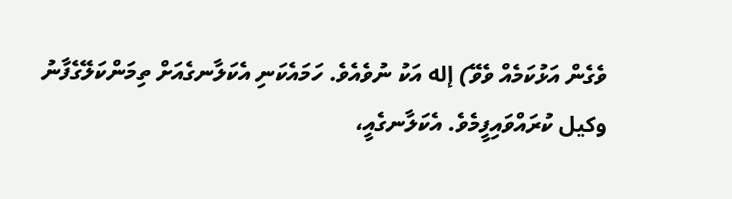ވެގެން އަޅުކަމެއް ވެވޭ) إله އަކު ނުވެއެވެ. ހަމައެކަނި އެކަލާނގެއަށް ތިމަންކަލޭގެފާނު وكيل ކުރައްވައިފީމެވެ. އެކަލާނގެއީ،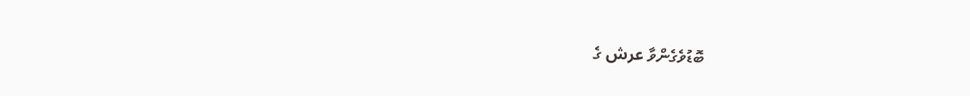ބޮޑުވެގެންވާ عرش ގެ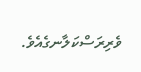ވެރިރަސްކަލާނގެއެވެ.